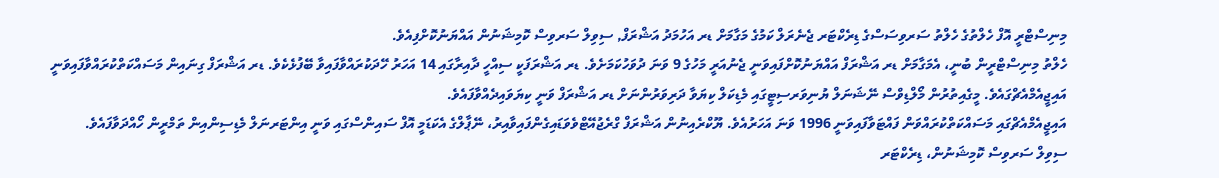މިނިސްޓްރީ އޮފް ހެލްތުގެ ހެލްތު ސަރވިސަސްގެ ޑިރެކްޓަރ ޖެނެރަލް ކަމުގެ މަގާމަށް ޑރ އަހުމަދު އަޝްރަފް, ސިވިލް ސަރވިސް ކޮމިޝަނުން އައްޔަނުކޮށްފިއެވެ.
ހެލްތު މިނިސްޓްރީން ބުނީ، އެމަގާމަށް ޑރ އަޝްރަފް އައްޔަނުކޮށްފައިވަނީ ޖެނުއަރީ މަހުގެ 9 ވަނަ ދުވަހުކަމަށެވެ. ޑރ އަޝްރަފަކީ ސިއްހީ ދާއިރާގައި 14 އަހަރު ހޭދަކުރައްވާފައިވާ ބޭފުޅެކެވެ. ޑރ އަޝްރަފް ގިނައިން މަސައްކަތްކުރައްވާފައިވަނީ އައިޖީއެމްއެޗްގައެވެ. މީގެއިތުރުން މޯލްޑިވްސް ނޭޝަނަލް ޔުނިވަރސިޓީގައި މެޑިކަލް ކިޔަވާ ދަރިވަރުންނަށް ޑރ އަޝްރަފް ވަނީ ކިޔަވައިދެއްވާފައެވެ.
އައިޖީއެމްއެޗްގައި މަސައްކަތްކުރައްވަން ފައްޓަވާފައިވަނީ 1996 ވަނަ އަހަރުއެވެ. ޔޫކްރެއިނުން އަޝްރަފް ގްރެޖުއޭޓްވެވަޑައިގެންފައިވާއިރު، ނޭޕާލްގެ އެކަޑަމީ އޮފް ސައިންސްގައި ވަނީ އިންޓަރނަލް މެޑިސިންއިން ތަމްރީން ހޯއްދަވާފައެވެ.
ސިވިލް ސަރވިސް ކޮމިޝަނުން، ޑިރެކްޓަރ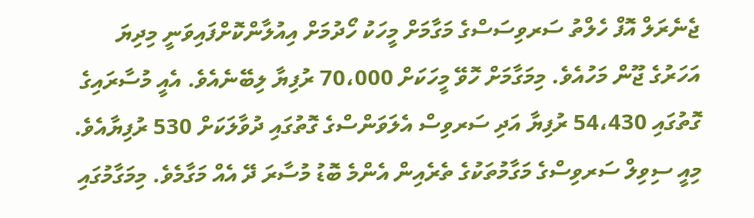ޖެނެރަލް އޮފް ހެލްތު ސަރވިސަސްގެ މަގާމަށް މީހަކު ހޯދުމަށް އިއުލާންކޮށްފައިވަނީ މިދިޔަ އަހަރުގެ ޖޫން މަހުއެވެ. މިމަގާމަށް ހޮވޭ މީހަކަށް 70،000 ރުފިޔާ ލިބޭނެއެވެ. އެއީ މުސާރައިގެ ގޮތުގައި 54،430 ރުފިޔާ އަދި ސަރވިސް އެލަވަންސްގެ ގޮތުގައި ދުވާލަކަށް 530 ރުފިޔާއެވެ. މިއީ ސިވިލް ސަރވިސްގެ މަގާމުތަކުގެ ތެރެއިން އެންމެ ބޮޑު މުސާރަ ދޭ އެއް މަގާމެވެ. މިމަގާމުގައި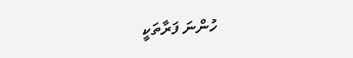ހުންނަ ފަރާތަކީ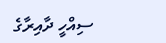ސިއްހީ ދާއިރާގެ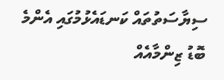ސިޔާސަތުތައް ކަނޑައެޅުމުގައި އެންމެ ބޮޑު ޒިންމާއެއް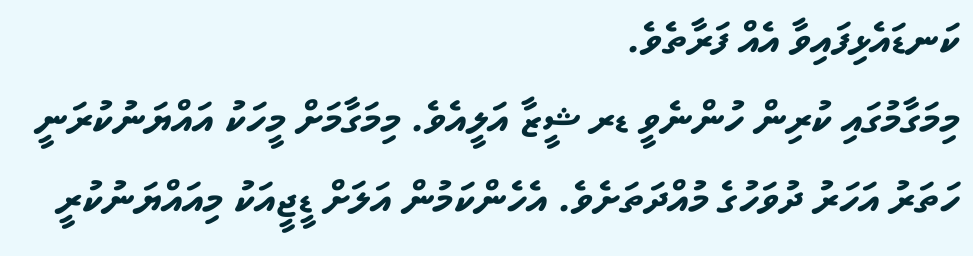ކަނޑައެޅިފައިވާ އެއް ފަރާތެވެ.
މިމަގާމުގައި ކުރިން ހުންނެވީ ޑރ ޝީޒާ އަލީއެވެ. މިމަގާމަށް މީހަކު އައްޔަނުކުރަނީ ހަތަރު އަހަރު ދުވަހުގެ މުއްދަތަށެވެ. އެހެންކަމުން އަލަށް ޑީޖީއަކު މިއައްޔަނުކުރީ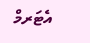އެޓަރމް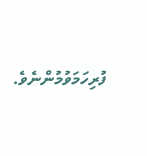ފުރިހަމަވުމުންނެވެ.